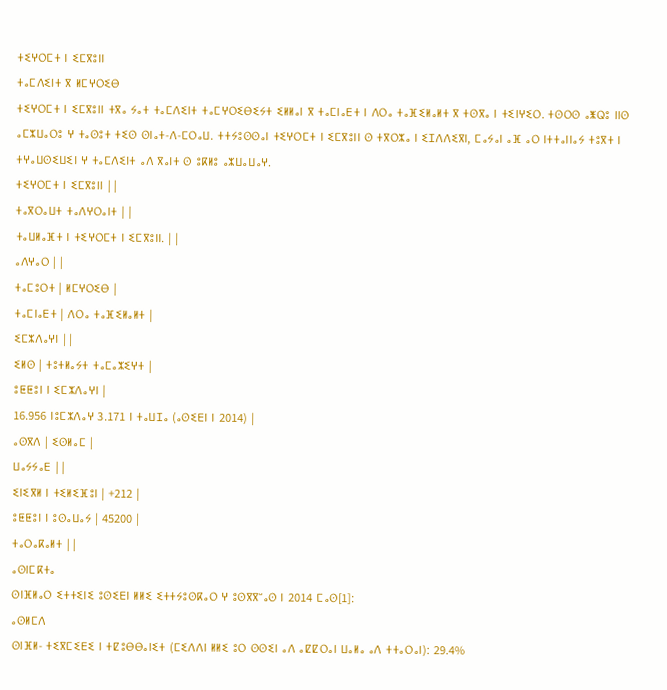ⵜⵉⵖⵔⵎⵜ ⵏ ⵉⵎⴳⵓⵏⵏ
ⵜⴰⵎⴷⵉⵏⵜ ⴳ ⵍⵎⵖⵔⵉⴱ
ⵜⵉⵖⵔⵎⵜ ⵏ ⵉⵎⴳⵓⵏⵏ ⵜⴳⴰ ⵢⴰⵜ ⵜⴰⵎⴷⵉⵏⵜ ⵜⴰⵎⵖⵔⵉⴱⵉⵢⵜ ⵉⵍⵍⴰⵏ ⴳ ⵜⴰⵎⵏⴰⴹⵜ ⵏ ⴷⵔⴰ ⵜⴰⴼⵉⵍⴰⵍⵜ ⴳ ⵜⵙⴳⴰ ⵏ ⵜⵉⵏⵖⵉⵔ. ⵜⵙⵔⵙ ⴰⵥⵕⵓ ⵏⵏⵙ ⴰⵎⵣⵡⴰⵔⵓ ⵖ ⵜⴰⵙⵓⵜ ⵜⵉⵙ ⵙⵏⴰⵜ-ⴷ-ⵎⵔⴰⵡ. ⵜⵜⵢⵓⵙⵙⴰⵏ ⵜⵉⵖⵔⵎⵜ ⵏ ⵉⵎⴳⵓⵏⵏ ⵙ ⵜⴳⵔⵣⴰ ⵏ ⵉⵊⴷⴷⵉⴳⵏ, ⵎⴰⵢⴰⵏ ⴰⴼ ⴰⵔ ⵏⵜⵜⴰⵏⵏⴰⵢ ⵜⵓⴳⵜ ⵏ ⵜⵖⴰⵡⵙⵉⵡⵉⵏ ⵖ ⵜⴰⵎⴷⵉⵏⵜ ⴰⴷ ⴳⴰⵏⵜ ⵙ ⵓⴽⵍⵓ ⴰⵣⵡⴰⵡⴰⵖ.
ⵜⵉⵖⵔⵎⵜ ⵏ ⵉⵎⴳⵓⵏⵏ | |
ⵜⴰⴳⵔⴰⵡⵜ ⵜⴰⴷⵖⵔⴰⵏⵜ | |
ⵜⴰⵡⵍⴰⴼⵜ ⵏ ⵜⵉⵖⵔⵎⵜ ⵏ ⵉⵎⴳⵓⵏⵏ. | |
ⴰⴷⵖⴰⵔ | |
ⵜⴰⵎⵓⵔⵜ | ⵍⵎⵖⵔⵉⴱ |
ⵜⴰⵎⵏⴰⴹⵜ | ⴷⵔⴰ ⵜⴰⴼⵉⵍⴰⵍⵜ |
ⵉⵎⵣⴷⴰⵖⵏ | |
ⵉⵍⵙ | ⵜⵓⵜⵍⴰⵢⵜ ⵜⴰⵎⴰⵣⵉⵖⵜ |
ⵓⵟⵟⵓⵏ ⵏ ⵉⵎⵣⴷⴰⵖⵏ |
16.956 ⵏⵓⵎⵣⴷⴰⵖ 3.171 ⵏ ⵜⴰⵡⵊⴰ (ⴰⵙⵉⴹⵏ ⵏ 2014) |
ⴰⵙⴳⴷ | ⵉⵙⵍⴰⵎ |
ⵡⴰⵢⵢⴰⴹ | |
ⵉⵏⵉⴳⵍ ⵏ ⵜⵉⵍⵉⴼⵓⵏ | +212 |
ⵓⵟⵟⵓⵏ ⵏ ⵓⵙⴰⵡⴰⵢ | 45200 |
ⵜⴰⵔⴰⴽⴰⵍⵜ | |
ⴰⵙⵏⵎⴽⵜⴰ
ⵙⵏⴼⵍⴰⵔ ⵉⵜⵜⵉⵏⵉ ⵓⵙⵉⴹⵏ ⵍⵍⵉ ⵉⵜⵜⵢⵓⵙⴽⴰⵔ ⵖ ⵓⵙⴳⴳⵯⴰⵙ ⵏ 2014 ⵎⴰⵙ[1]:
ⴰⵙⵍⵎⴷ
ⵙⵏⴼⵍ- ⵜⵉⴳⵎⵉⴹⵉ ⵏ ⵜⵇⵓⴱⴱⴰⵏⵉⵜ (ⵎⵉⴷⴷⵏ ⵍⵍⵉ ⵓⵔ ⵙⵙⵉⵏ ⴰⴷ ⴰⵇⵇⵔⴰⵏ ⵡⴰⵍⴰ ⴰⴷ ⵜⵜⴰⵔⴰⵏ): 29.4%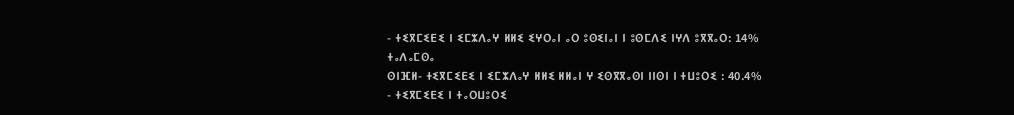- ⵜⵉⴳⵎⵉⴹⵉ ⵏ ⵉⵎⵣⴷⴰⵖ ⵍⵍⵉ ⵉⵖⵔⴰⵏ ⴰⵔ ⵓⵙⵉⵏⴰⵏ ⵏ ⵓⵙⵎⴷⵉ ⵏⵖⴷ ⵓⴳⴳⴰⵔ: 14%
ⵜⴰⴷⴰⵎⵙⴰ
ⵙⵏⴼⵍ- ⵜⵉⴳⵎⵉⴹⵉ ⵏ ⵉⵎⵣⴷⴰⵖ ⵍⵍⵉ ⵍⵍⴰⵏ ⵖ ⵉⵙⴳⴳⴰⵙⵏ ⵏⵏⵙⵏ ⵏ ⵜⵡⵓⵔⵉ : 40.4%
- ⵜⵉⴳⵎⵉⴹⵉ ⵏ ⵜⴰⵔⵡⵓⵔⵉ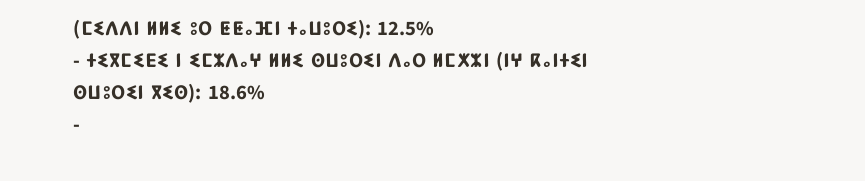(ⵎⵉⴷⴷⵏ ⵍⵍⵉ ⵓⵔ ⵟⵟⴰⴼⵏ ⵜⴰⵡⵓⵔⵉ): 12.5%
- ⵜⵉⴳⵎⵉⴹⵉ ⵏ ⵉⵎⵣⴷⴰⵖ ⵍⵍⵉ ⵙⵡⵓⵔⵉⵏ ⴷⴰⵔ ⵍⵎⵅⵣⵏ (ⵏⵖ ⴽⴰⵏⵜⵉⵏ ⵙⵡⵓⵔⵉⵏ ⴳⵉⵙ): 18.6%
-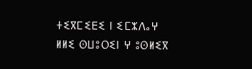ⵜⵉⴳⵎⵉⴹⵉ ⵏ ⵉⵎⵣⴷⴰⵖ ⵍⵍⵉ ⵙⵡⵓⵔⵉⵏ ⵖ ⵓⵙⵍⵉⴳ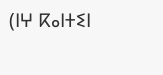(ⵏⵖ ⴽⴰⵏⵜⵉⵏ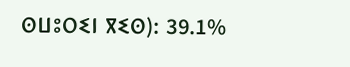ⵙⵡⵓⵔⵉⵏ ⴳⵉⵙ): 39.1%